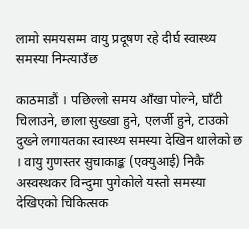लामो समयसम्म वायु प्रदूषण रहे दीर्घ स्वास्थ्य समस्या निम्त्याउँछ

काठमाडौं । पछिल्लो समय आँखा पोल्ने, घाँटी चिलाउने, छाला सुख्खा हुने, एलर्जी हुने, टाउको दुख्ने लगायतका स्वास्थ्य समस्या देखिन थालेको छ । वायु गुणस्तर सुचाकाङ्क (एक्युआई) निकै अस्वस्थकर विन्दुमा पुगेकोले यस्तो समस्या देखिएको चिकित्सक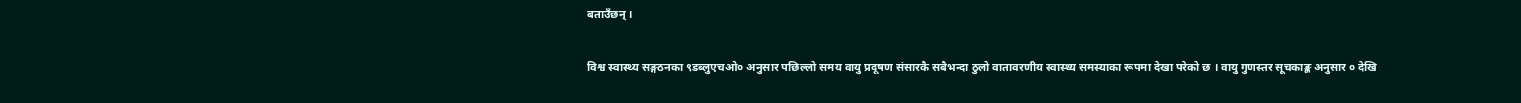बताउँछन् ।

विश्व स्वास्थ्य सङ्गठनका ९डब्लुएचओ० अनुसार पछिल्लो समय वायु प्रदूषण संसारकै सबैभन्दा ठुलो वातावरणीय स्वास्थ्य समस्याका रूपमा देखा परेको छ । वायु गुणस्तर सूचकाङ्क अनुसार ० देखि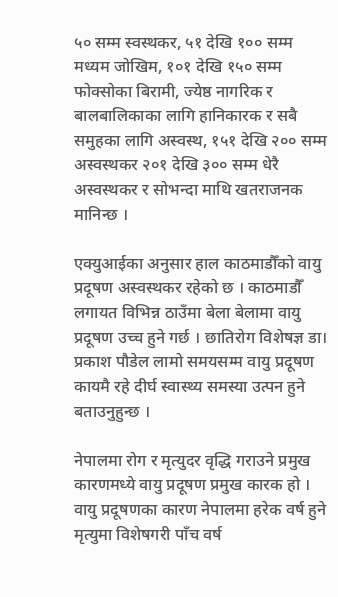५० सम्म स्वस्थकर, ५१ देखि १०० सम्म मध्यम जोखिम, १०१ देखि १५० सम्म फोक्सोका बिरामी, ज्येष्ठ नागरिक र बालबालिकाका लागि हानिकारक र सबै समुहका लागि अस्वस्थ, १५१ देखि २०० सम्म अस्वस्थकर २०१ देखि ३०० सम्म धेरै अस्वस्थकर र सोभन्दा माथि खतराजनक मानिन्छ ।

एक्युआईका अनुसार हाल काठमाडौँको वायु प्रदूषण अस्वस्थकर रहेको छ । काठमाडौँ लगायत विभिन्न ठाउँमा बेला बेलामा वायु प्रदूषण उच्च हुने गर्छ । छातिरोग विशेषज्ञ डा। प्रकाश पौडेल लामो समयसम्म वायु प्रदूषण कायमै रहे दीर्घ स्वास्थ्य समस्या उत्पन हुने बताउनुहुन्छ ।

नेपालमा रोग र मृत्युदर वृद्धि गराउने प्रमुख कारणमध्ये वायु प्रदूषण प्रमुख कारक हो । वायु प्रदूषणका कारण नेपालमा हरेक वर्ष हुने मृत्युमा विशेषगरी पाँच वर्ष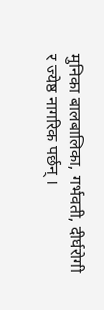मुनिका बालबालिका, गर्भवती, दीर्घरोगी र ज्येष्ठ नागरिक पर्छन् ।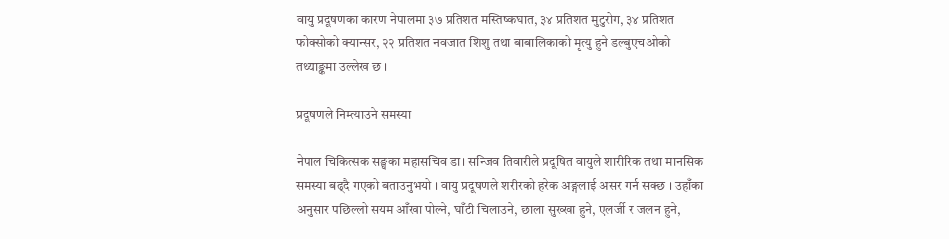वायु प्रदूषणका कारण नेपालमा ३७ प्रतिशत मस्तिष्कघात, ३४ प्रतिशत मुटुरोग, ३४ प्रतिशत फोक्सोको क्यान्सर, २२ प्रतिशत नवजात शिशु तथा बाबालिकाको मृत्यु हुने डल्बुएचओको तथ्याङ्कमा उल्लेख छ ।

प्रदूषणले निम्त्याउने समस्या

नेपाल चिकित्सक सङ्घका महासचिव डा। सन्जिव तिवारीले प्रदूषित वायुले शारीरिक तथा मानसिक समस्या बढ्दै गएको बताउनुभयो । वायु प्रदूषणले शरीरको हरेक अङ्गलाई असर गर्न सक्छ । उहाँका अनुसार पछिल्लो सयम आँखा पोल्ने, घाँटी चिलाउने, छाला सुख्खा हुने, एलर्जी र जलन हुने,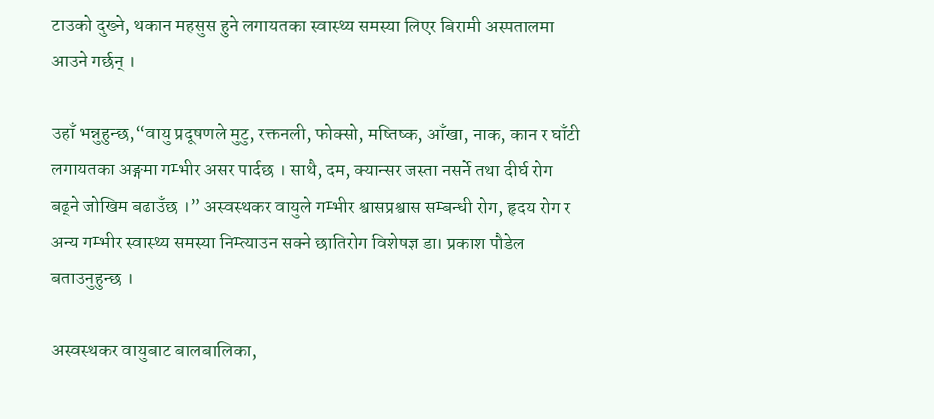टाउको दुख्ने, थकान महसुस हुने लगायतका स्वास्थ्य समस्या लिएर बिरामी अस्पतालमा आउने गर्छन् ।

उहाँ भन्नुहुन्छ,“वायु प्रदूषणले मुटु, रक्तनली, फोक्सो, मष्तिष्क, आँखा, नाक, कान र घाँटी लगायतका अङ्गमा गम्भीर असर पार्दछ । साथै, दम, क्यान्सर जस्ता नसर्ने तथा दीर्घ रोग बढ्ने जोखिम बढाउँछ ।” अस्वस्थकर वायुले गम्भीर श्वासप्रश्वास सम्बन्धी रोग, हृदय रोग र अन्य गम्भीर स्वास्थ्य समस्या निम्त्याउन सक्ने छातिरोग विशेषज्ञ डा। प्रकाश पौडेल बताउनुहुन्छ ।

अस्वस्थकर वायुबाट बालबालिका,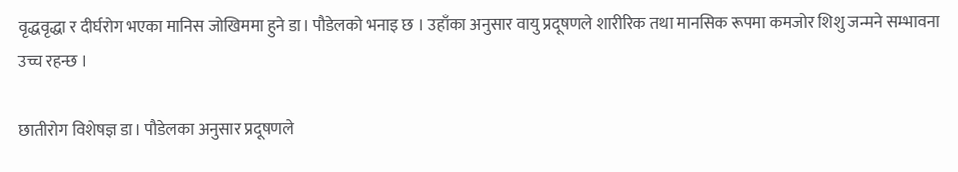वृद्धवृद्धा र दीर्घरोग भएका मानिस जोखिममा हुने डा। पौडेलको भनाइ छ । उहाँका अनुसार वायु प्रदूषणले शारीरिक तथा मानसिक रूपमा कमजोर शिशु जन्मने सम्भावना उच्च रहन्छ ।

छातीरोग विशेषज्ञ डा। पौडेलका अनुसार प्रदूषणले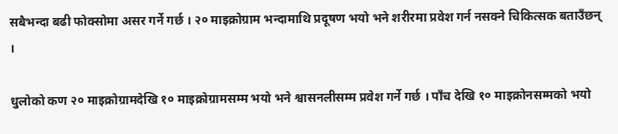सबैभन्दा बढी फोक्सोमा असर गर्ने गर्छ । २० माइक्रोग्राम भन्दामाथि प्रदूषण भयो भने शरीरमा प्रवेश गर्न नसक्ने चिकित्सक बताउँछन् ।

धुलोको कण २० माइक्रोग्रामदेखि १० माइक्रोग्रामसम्म भयो भने श्वासनलीसम्म प्रवेश गर्ने गर्छ । पाँच देखि १० माइक्रोनसम्मको भयो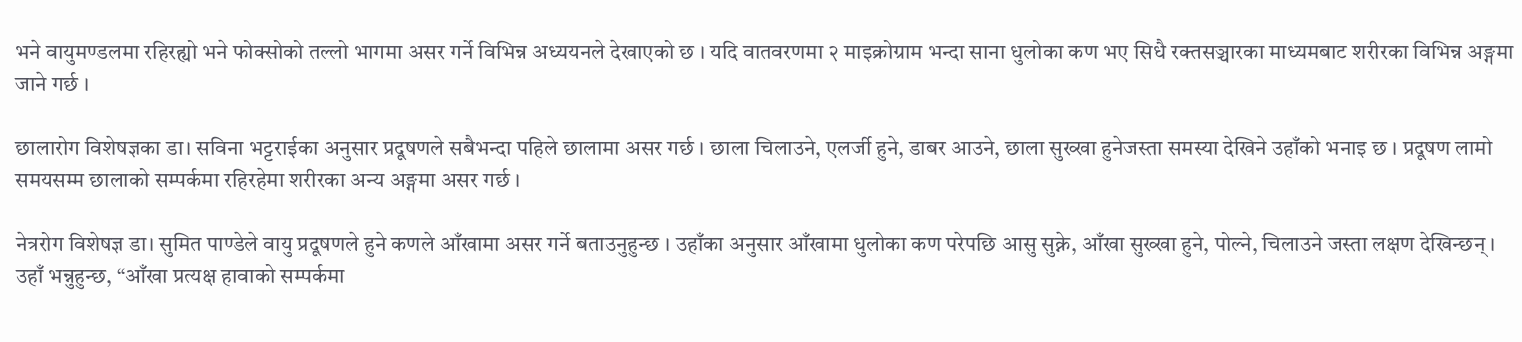भने वायुमण्डलमा रहिरह्यो भने फोक्सोको तल्लो भागमा असर गर्ने विभिन्न अध्ययनले देखाएको छ । यदि वातवरणमा २ माइक्रोग्राम भन्दा साना धुलोका कण भए सिधै रक्तसञ्चारका माध्यमबाट शरीरका विभिन्न अङ्गमा जाने गर्छ ।

छालारोग विशेषज्ञका डा। सविना भट्टराईका अनुसार प्रदूषणले सबैभन्दा पहिले छालामा असर गर्छ । छाला चिलाउने, एलर्जी हुने, डाबर आउने, छाला सुख्खा हुनेजस्ता समस्या देखिने उहाँको भनाइ छ । प्रदूषण लामो समयसम्म छालाको सम्पर्कमा रहिरहेमा शरीरका अन्य अङ्गमा असर गर्छ ।

नेत्ररोग विशेषज्ञ डा। सुमित पाण्डेले वायु प्रदूषणले हुने कणले आँखामा असर गर्ने बताउनुहुन्छ । उहाँका अनुसार आँखामा धुलोका कण परेपछि आसु सुक्ने, आँखा सुख्खा हुने, पोल्ने, चिलाउने जस्ता लक्षण देखिन्छन् । उहाँ भन्नुहुन्छ, “आँखा प्रत्यक्ष हावाको सम्पर्कमा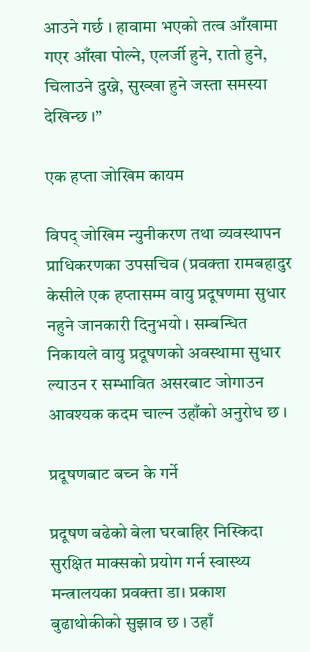आउने गर्छ । हावामा भएको तत्व आँखामा गएर आँखा पोल्ने, एलर्जी हुने, रातो हुने, चिलाउने दुख्ने, सुख्खा हुने जस्ता समस्या देखिन्छ ।”

एक हप्ता जोखिम कायम

विपद् जोखिम न्युनीकरण तथा व्यवस्थापन प्राधिकरणका उपसचिव (प्रवक्ता रामबहादुर केसीले एक हप्तासम्म वायु प्रदूषणमा सुधार नहुने जानकारी दिनुभयो । सम्बन्धित निकायले वायु प्रदूषणको अवस्थामा सुधार ल्याउन र सम्भावित असरबाट जोगाउन आवश्यक कदम चाल्न उहाँको अनुरोध छ ।

प्रदूषणबाट बच्न के गर्ने

प्रदूषण बढेको बेला घरबाहिर निस्किदा सुरक्षित माक्सको प्रयोग गर्न स्वास्थ्य मन्त्रालयका प्रवक्ता डा। प्रकाश बुढाथोकीको सुझाव छ । उहाँ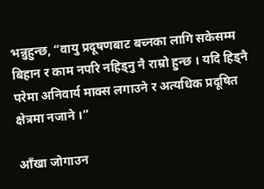भन्नुहुन्छ, “वायु प्रदूषणबाट बच्नका लागि सकेसम्म बिहान र काम नपरि नहिड्नु नै राम्रो हुन्छ । यदि हिड्नै परेमा अनिवार्य माक्स लगाउने र अत्यधिक प्रदूषित क्षेत्रमा नजाने ।”

आँखा जोगाउन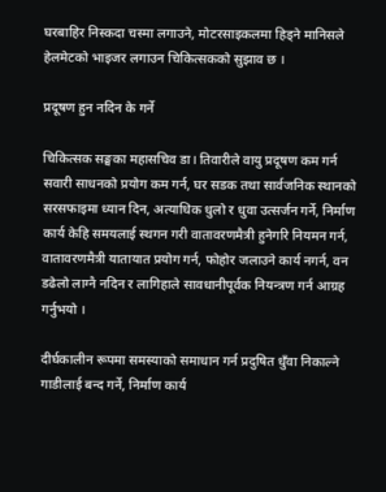घरबाहिर निस्कदा चस्मा लगाउने, मोटरसाइकलमा हिड्ने मानिसले हेलमेटको भाइजर लगाउन चिकित्सकको सुझाव छ ।

प्रदूषण हुन नदिन के गर्ने

चिकित्सक सङ्घका महासचिव डा। तिवारीले वायु प्रदूषण कम गर्न सवारी साधनको प्रयोग कम गर्न, घर सडक तथा सार्वजनिक स्थानको सरसफाइमा ध्यान दिन, अत्याधिक धुलो र धुवा उत्सर्जन गर्ने, निर्माण कार्य केहि समयलाई स्थगन गरी वातावरणमैत्री हुनेगरि नियमन गर्न, वातावरणमैत्री यातायात प्रयोग गर्न, फोहोर जलाउने कार्य नगर्न, वन डढेलो लाग्नै नदिन र लागिहाले सावधानीपूर्वक नियन्त्रण गर्न आग्रह गर्नुभयो ।

दीर्घकालीन रूपमा समस्याको समाधान गर्न प्रदुषित धुँवा निकाल्ने गाडीलाई बन्द गर्ने, निर्माण कार्य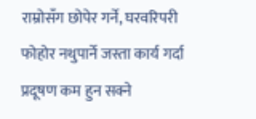राम्रोसँग छोपेर गर्ने, घरवरिपरी फोहोर नथुपार्ने जस्ता कार्य गर्दा प्रदूषण कम हुन सक्ने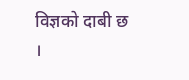विज्ञको दाबी छ ।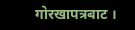गोरखापत्रबाट ।